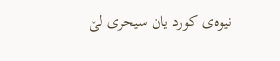نیوەی کورد یان سیحری لێ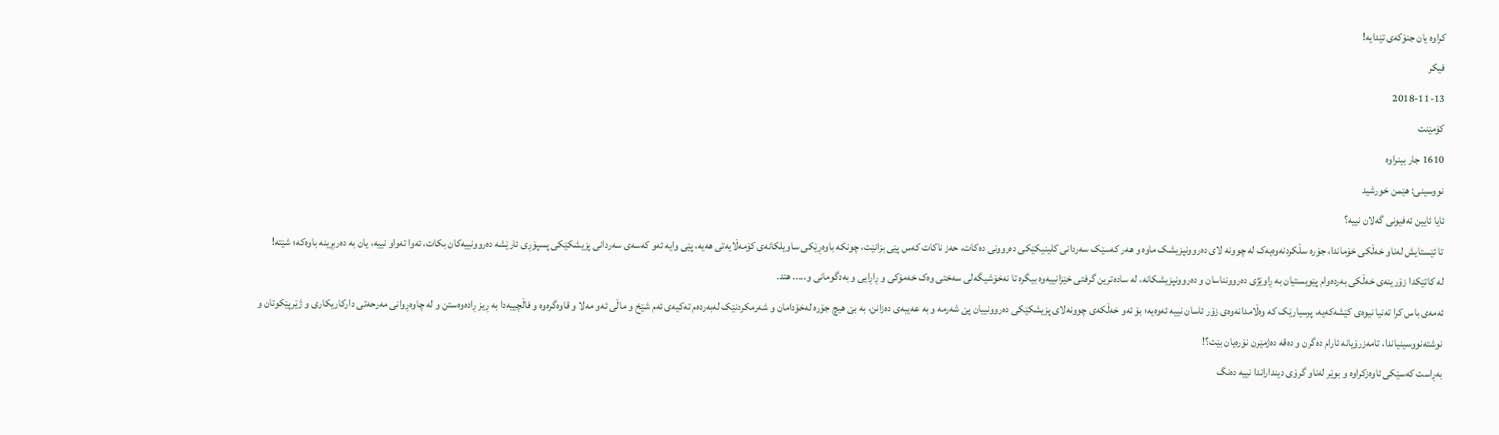کراوە یان جنۆکەی تێدایە!
فیکر
2018-11-13
کۆمێنت
1610 جار بینراوە
نووسینی: هێمن خورشید
ئایا ئایین ئەفیونی گەلان نییە؟
تا ئێستایش لەناو خەڵکی خۆماندا، جۆرە سڵکردنەوەیەک لە چوونە لای دەروونپزیشک ماوە و هەر کەسێک سەردانی کلینیکێکی دەروونی دەکات، حەز ناکات کەس پێی بزانێت، چونکە باوەڕێکی ساویلکانەی کۆمەڵایەتی هەیە، پێی وایە ئەو کەسەی سەردانی پزیشکێکی پسپۆڕی ئارێشە دەروونییەکان بکات، ئەوا تەواو نییە، یان بە دەربڕینە باوەکە؛ شێتە!
لە کاتێکدا زۆرینەی خەڵکی بەردەوام پێویستیان بە ڕاوێژی دەروونناسان و دەروونپزیشکانە، لە سادەترین گرفتی خێزانییەوە بیگرە تا نەخۆشیگەلی سەختی وەک خەمۆکی و ڕاڕایی و بەدگومانی و..... هتد.
ئەمەی باس کرا تەنیا نیوەی کێشەکەیە، پرسیارێک کە وەڵامدانەوەی زۆر ئاسان نییە ئەوەیە؛ بۆ ئەو خەڵکەی چوونەلای پزیشکێکی دەروونییان پێ شەرمە و بە عەیبەی دەزانن، بە بێ هیچ جۆرە لەخۆدامان و شەرمکردنێک لەبەردەم تەکیەی ئەم شێخ و ماڵی ئەو مەلا و قاوەگرەوە و فاڵچییەدا بە ڕیز ڕادەوەستن و لە چاوەڕوانی مەرحەتی دارکاریکاری و ژێرپێکوتان و نوشتەنووسینیاندا، تامەزرۆیانە ئارام دەگرن و دەقە دەژمێرن نۆرەیان بێت؟!
بەڕاست کەسێکی ئاوەزکراوە و بوێر لەناو گرۆی دینداراندا نییە دەنگ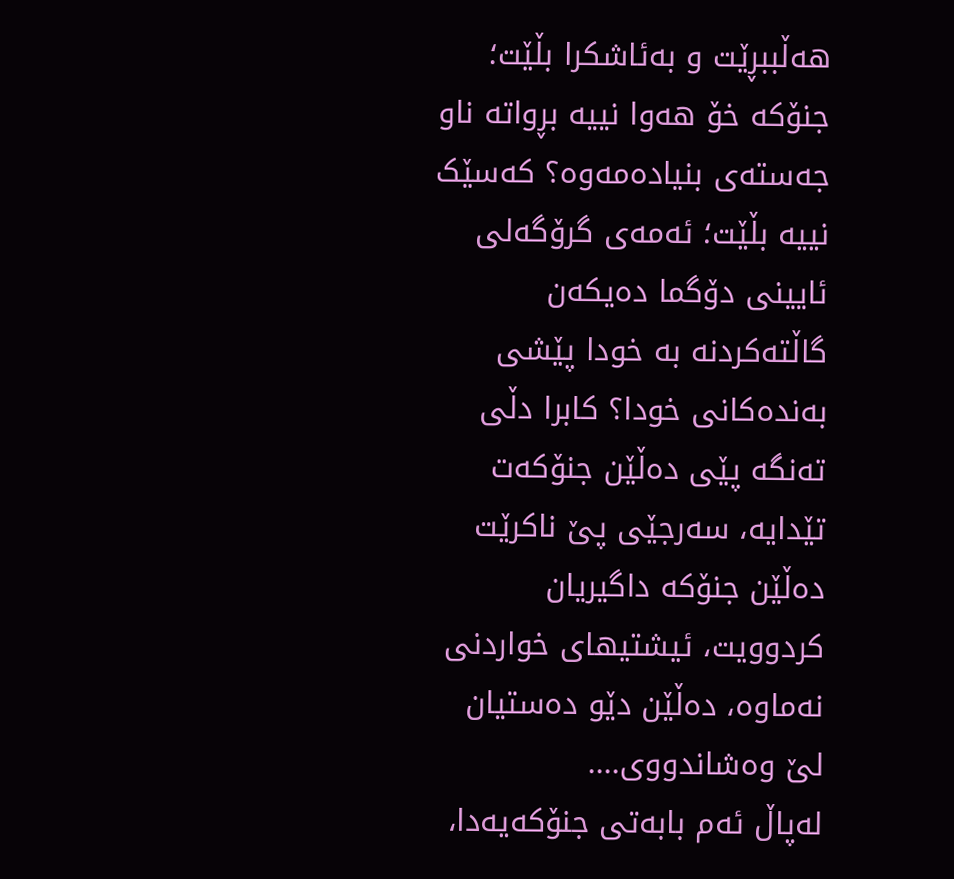هەڵببڕێت و بەئاشکرا بڵێت؛ جنۆکە خۆ هەوا نییە بڕواتە ناو جەستەی بنیادەمەوە؟ کەسێک نییە بڵێت؛ ئەمەی گرۆگەلی ئایینی دۆگما دەیکەن گاڵتەکردنە بە خودا پێشی بەندەکانی خودا؟ کابرا دڵی تەنگە پێی دەڵێن جنۆکەت تێدایە، سەرجێی پێ ناکرێت دەڵێن جنۆکە داگیریان کردوویت، ئیشتیهای خواردنی نەماوە، دەڵێن دێو دەستیان لێ وەشاندووی....
لەپاڵ ئەم بابەتی جنۆکەیەدا،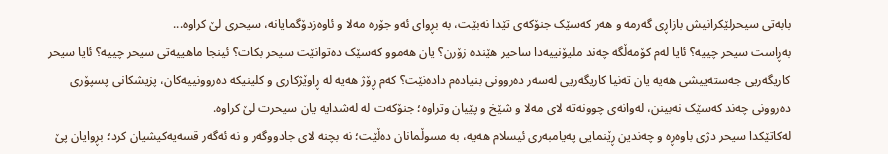بابەتی سیحرلێکرانیش بازاڕی گەرمە و هەر کەسێک جنۆکەی تێدا نەبێت، بە بڕوای ئەو جۆرە مەلا و ئاوەزدۆگمایانە، سیحری لێ کراوە...
بەڕاست سیحر چییە؟ ئایا لەم کۆمەڵگە چەند ملیۆنییەدا ساحیر هێندە زۆرن؟ یان هەموو کەسێک دەتوانێت سیحر بکات؟ ئینجا ماهییەتی سیحر چییە؟ ئایا سیحر کاریگەریی جەستەییشی هەیە یان تەنیا کاریگەریی لەسەر دەروونی بنیادەم دادەنێت؟ کەم ڕۆژ هەیە لە ڕاوێژکاری و کلینیکە دەروونییەکان، پزیشکانی پسپۆری دەروونی چەند کەسێک نەبینن، لەوانەی چوونەتە لای مەلا و شێخ و پێیان وتراوە؛ جنۆکەت لە لەشدایە یان سیحرت لێ کراوە.
لەکاتێکدا سیحر دژی باوەڕە و چەندین ڕێنمایی پەیامبەری ئیسلام هەیە، بە مسوڵمانان دەڵێت؛ نە بچنە لای جادووگەر و نە ئەگەر قسەیەکیشیان کرد؛ بڕوایان پێ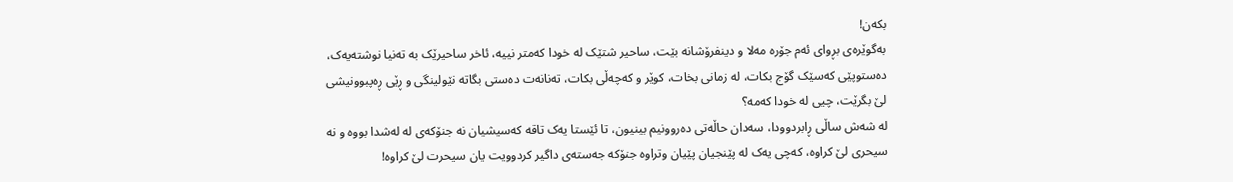بکەن!
بەگوێرەی بڕوای ئەم جۆرە مەلا و دینفرۆشانە بێت، ساحیر شتێک لە خودا کەمتر نییە، ئاخر ساحیرێک بە تەنیا نوشتەیەک، دەستوپێی کەسێک گۆج بکات، لە زمانی بخات، کوێر و کەچەڵی بکات، تەنانەت دەستی بگاتە نێولینگی و ڕێی ڕەپبوونیشی لێ بگرێت، چیی لە خودا کەمە؟
لە شەش ساڵی ڕابردوودا، سەدان حاڵەتی دەروونیم بینیون، تا ئێستا یەک تاقە کەسیشیان نە جنۆکەی لە لەشدا بووە و نە سیحری لێ کراوە، کەچی یەک لە پێنجیان پێیان وتراوە جنۆکە جەستەی داگیر کردوویت یان سیحرت لێ کراوە!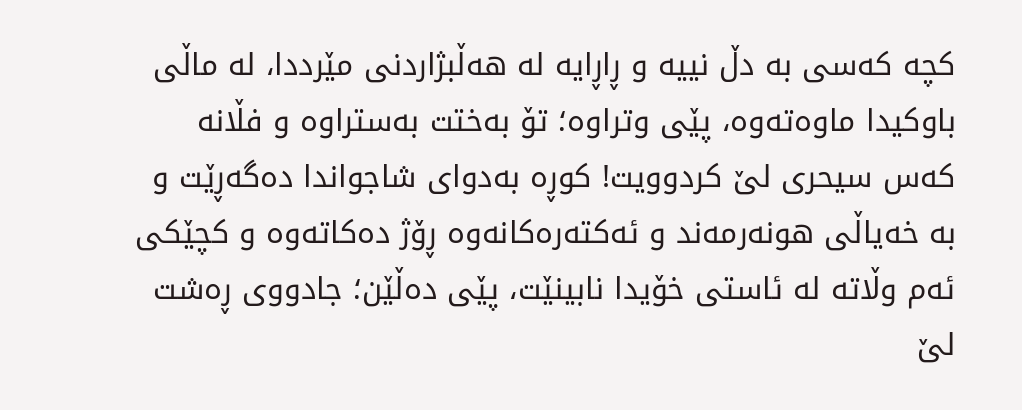کچه کەسی بە دڵ نییە و ڕاڕایە لە هەڵبژاردنی مێرددا، لە ماڵی باوکیدا ماوەتەوە، پێی وتراوە؛ تۆ بەختت بەستراوە و فڵانە کەس سیحری لێ کردوویت! کوڕە بەدوای شاجواندا دەگەڕێت و بە خەیاڵی هونەرمەند و ئەکتەرەکانەوە ڕۆژ دەکاتەوە و کچێکی ئەم وڵاتە لە ئاستی خۆیدا نابینێت، پێی دەڵێن؛ جادووی ڕەشت لێ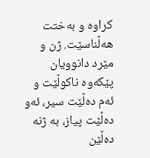کراوە و بەختت هەڵناسێت. ژن و مێرد دانوویان پێکەوە ناکوڵێت و ئەم دەڵێت سیر، ئەو دەڵێت پیاز، بە ژنە دەڵێن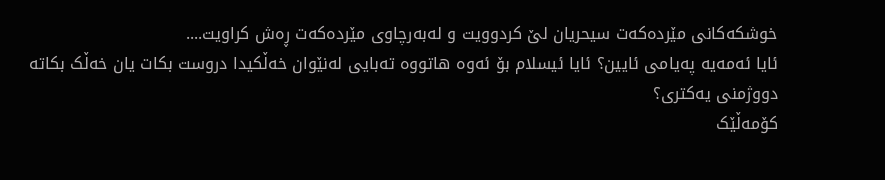خوشکەکانی مێردەکەت سیحریان لێ کردوویت و لەبەرچاوی مێردەکەت ڕەش کراویت....
ئایا ئەمەیە پەیامی ئایین؟ ئایا ئیسلام بۆ ئەوە هاتووە تەبایی لەنێوان خەڵکیدا دروست بکات یان خەڵک بکاتە دووژمنی یەکتری؟
کۆمەڵێک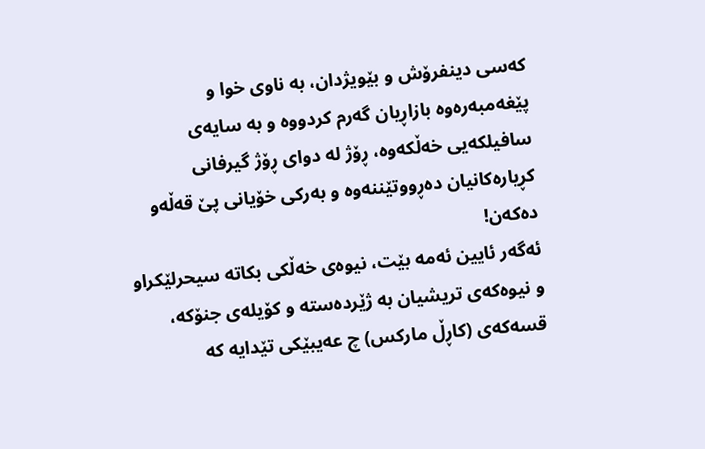کەسی دینفرۆش و بێویژدان، بە ناوی خوا و پێغەمبەرەوە بازاڕیان گەرم کردووە و بە سایەی سافیلکەیی خەڵکەوە، ڕۆژ لە دوای ڕۆژ گیرفانی کڕیارەکانیان دەڕووتێننەوە و بەرکی خۆیانی پێ قەڵەو دەکەن!
ئەگەر ئایین ئەمە بێت، نیوەی خەڵکی بکاتە سیحرلێکراو و نیوەکەی تریشیان بە ژێردەستە و کۆیلەی جنۆکە، قسەکەی (کاڕڵ مارکس) چ عەیبێکی تێدایە کە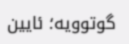گوتوویە؛ ئایین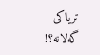تریاکی گەلانە؟!